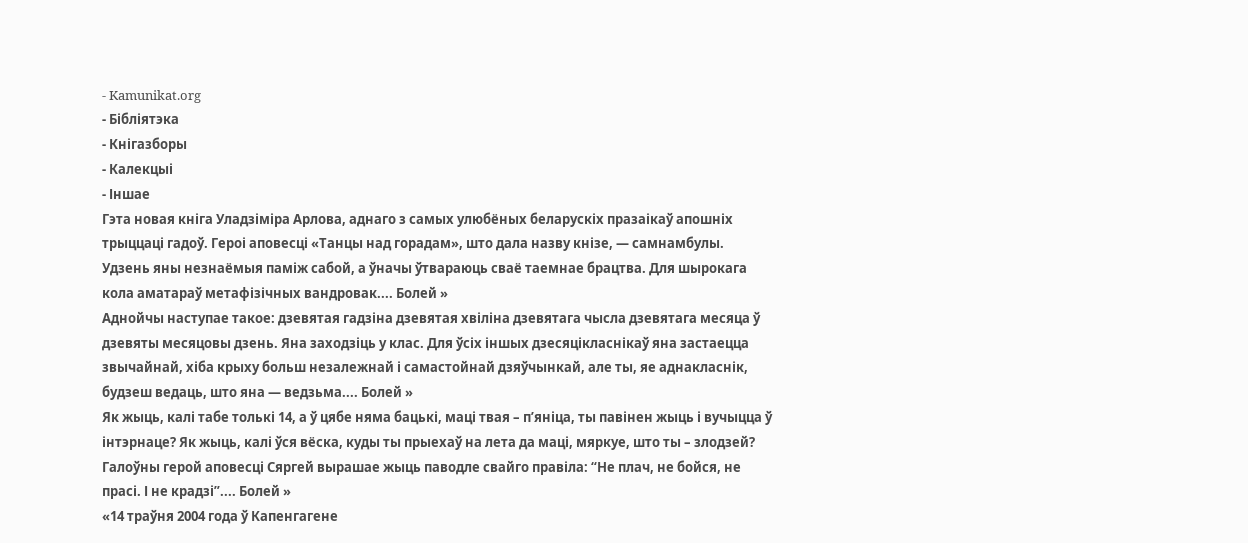- Kamunikat.org
- Бібліятэка
- Кнігазборы
- Калекцыі
- Іншае
Гэта новая кніга Уладзіміра Арлова, аднаго з самых улюбёных беларускіх празаікаў апошніх трыццаці гадоў. Героі аповесці «Танцы над горадам», што дала назву кнізе, — самнамбулы. Удзень яны незнаёмыя паміж сабой, а ўначы ўтвараюць сваё таемнае брацтва. Для шырокага кола аматараў метафізічных вандровак.... Болей »
Аднойчы наступае такое: дзевятая гадзіна дзевятая хвіліна дзевятага чысла дзевятага месяца ў дзевяты месяцовы дзень. Яна заходзіць у клас. Для ўсіх іншых дзесяцікласнікаў яна застаецца звычайнай, хіба крыху больш незалежнай і самастойнай дзяўчынкай, але ты, яе аднакласнік, будзеш ведаць, што яна — ведзьма.... Болей »
Як жыць, калі табе толькі 14, а ў цябе няма бацькі, маці твая – п’яніца, ты павінен жыць і вучыцца ў інтэрнаце? Як жыць, калі ўся вёска, куды ты прыехаў на лета да маці, мяркуе, што ты – злодзей? Галоўны герой аповесці Сяргей вырашае жыць паводле свайго правіла: “Не плач, не бойся, не прасі. І не крадзі”.... Болей »
«14 траўня 2004 года ў Капенгагене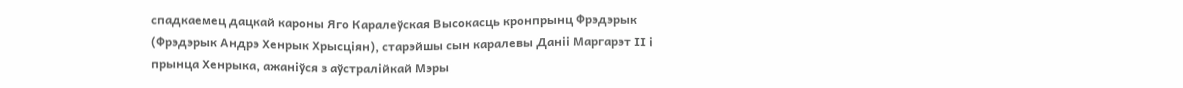спадкаемец дацкай кароны Яго Каралеўская Высокасць кронпрынц Фрэдэрык (Фрэдэрык Андрэ Хенрык Хрысціян), старэйшы сын каралевы Даніі Маргарэт ІІ і прынца Хенрыка, ажаніўся з аўстралійкай Мэры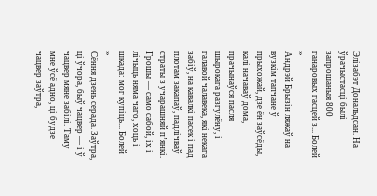Элізабэт Дональдсан. На ўрачыстасці былі запрошаныя 800 ганаровых гасцей з... Болей »
Андрэй Брызін ляжаў на вузкім тапчане ў прыхожай, дзе ён заўсёды, калі начаваў дома, прачынаўся пасля шырокага разгулёну, і галавой чалавека, які некага забіў, на кавалкі пасек і пад плотам закапаў, падлічваў страты з учарашняй п’янкі. Грошы — само сабой, іх і лічыць няма чаго, хоць і шкада: мог купіць... Болей »
Сёння дзень серада. Заўтра, ці ўчора, быў чацвер — і ў чацвер мяне забілі. Таму мне ўсё адно, ці будзе чацвер заўтра,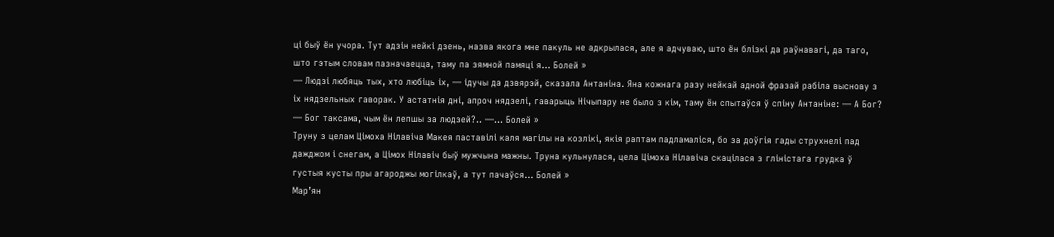ці быў ён учора. Тут адзін нейкі дзень, назва якога мне пакуль не адкрылася, але я адчуваю, што ён блізкі да раўнавагі, да таго, што гэтым словам пазначаецца, таму па зямной памяці я... Болей »
— Людзі любяць тых, хто любіць іх, — ідучы да дзвярэй, сказала Антаніна. Яна кожнага разу нейкай адной фразай рабіла выснову з іх нядзельных гаворак. У астатнія дні, апроч нядзелі, гаварыць Нічыпару не было з кім, таму ён спытаўся ў спіну Антаніне: — А Бог? — Бог таксама, чым ён лепшы за людзей?.. —... Болей »
Труну з целам Цімоха Нілавіча Макея паставілі каля магілы на козлікі, якія раптам падламаліся, бо за доўгія гады струхнелі пад дажджом і снегам, а Цімох Нілавіч быў мужчына мажны. Труна кульнулася, цела Цімоха Нілавіча скацілася з гліністага грудка ў густыя кусты пры агароджы могілкаў, а тут пачаўся... Болей »
Мар’ян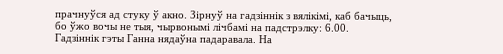прачнуўся ад стуку ў акно. Зірнуў на гадзіннік з вялікімі, каб бачыць, бо ўжо вочы не тыя, чырвонымі лічбамі на падстрэлку: 6.00. Гадзіннік гэты Ганна нядаўна падаравала. На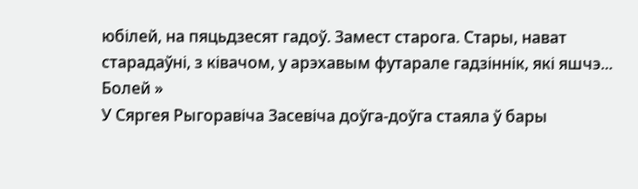юбілей, на пяцьдзесят гадоў. Замест старога. Стары, нават старадаўні, з ківачом, у арэхавым футарале гадзіннік, які яшчэ... Болей »
У Сяргея Рыгоравіча Засевіча доўга-доўга стаяла ў бары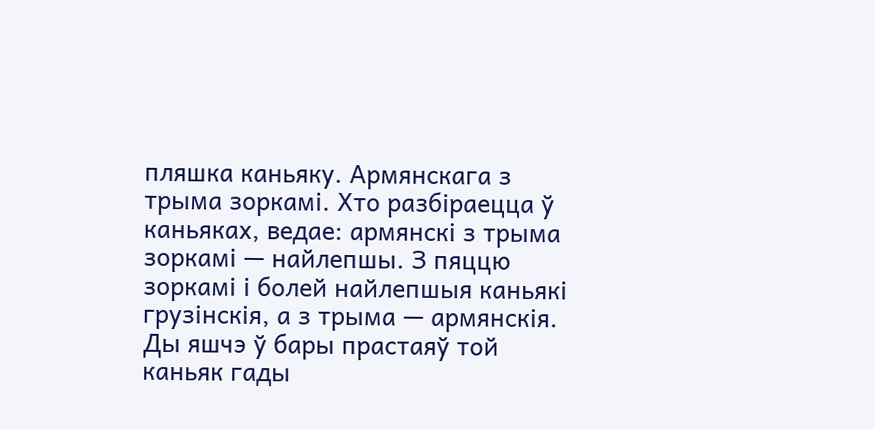пляшка каньяку. Армянскага з трыма зоркамі. Хто разбіраецца ў каньяках, ведае: армянскі з трыма зоркамі — найлепшы. З пяццю зоркамі і болей найлепшыя каньякі грузінскія, а з трыма — армянскія. Ды яшчэ ў бары прастаяў той каньяк гады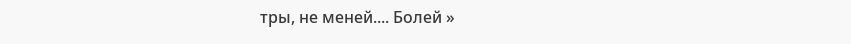тры, не меней.... Болей »